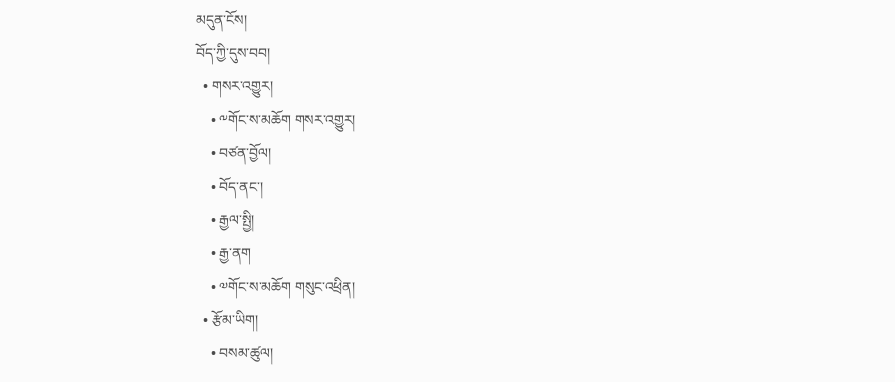མདུན་ངོས།
བོད་ཀྱི་དུས་བབ།
  • གསར་འགྱུར།
    • ༸གོང་ས་མཆོག གསར་འགྱུར།
    • བཙན་བྱོལ།
    • བོད་ནང་།
    • རྒྱལ་སྤྱི།
    • རྒྱ་ནག
    • ༧གོང་ས་མཆོག གསུང་འཕྲིན།
  • རྩོམ་ཡིག།
    • བསམ་ཚུལ།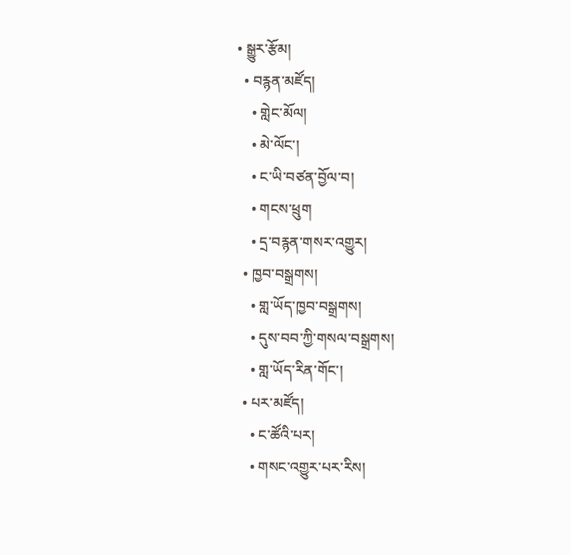• སྒྱུར་རྩོམ།
  • བརྙན་མཛོད།
    • གླེང་མོལ།
    • མེ་ལོང་།
    • ང་ཡི་བཙན་བྱོལ་བ།
    • གངས་ཕྲུག
    • དྲ་བརྙན་གསར་འགྱུར།
  • ཁྱབ་བསྒྲགས།
    • གླ་ཡོད་ཁྱབ་བསྒྲགས།
    • དུས་བབ་ཀྱི་གསལ་བསྒྲགས།
    • གླ་ཡོད་རིན་གོང་།
  • པར་མཛོད།
    • ང་ཚོའི་པར།
    • གསང་འགྱུར་པར་རིས།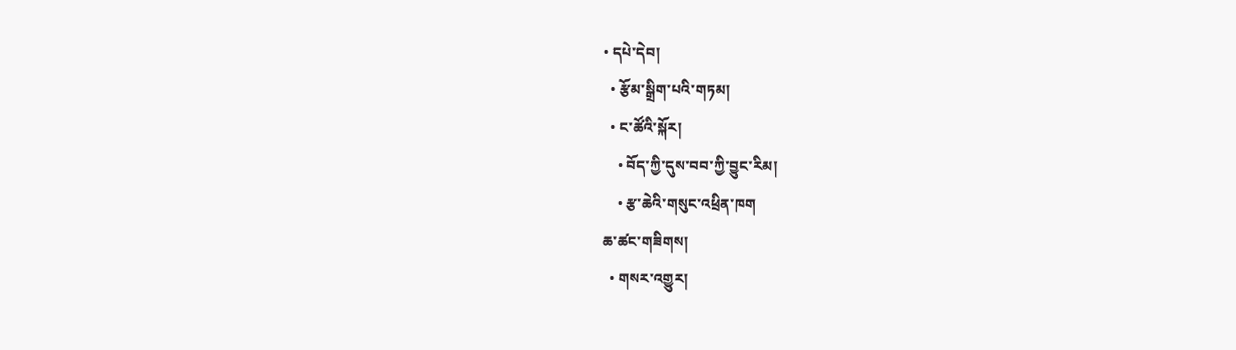• དཔེ་དེབ།
  • རྩོམ་སྒྲིག་པའི་གཏམ།
  • ང་ཚོའི་སྐོར།
    • བོད་ཀྱི་དུས་བབ་ཀྱི་བྱུང་རིམ།
    • རྩ་ཆེའི་གསུང་འཕྲིན་ཁག
ཆ་ཚང་གཟིགས།
  • གསར་འགྱུར།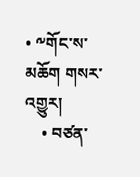• ༸གོང་ས་མཆོག གསར་འགྱུར།
    • བཙན་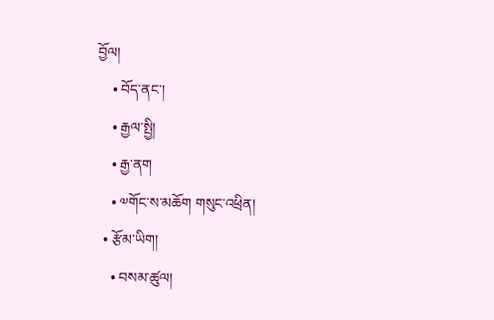བྱོལ།
    • བོད་ནང་།
    • རྒྱལ་སྤྱི།
    • རྒྱ་ནག
    • ༧གོང་ས་མཆོག གསུང་འཕྲིན།
  • རྩོམ་ཡིག།
    • བསམ་ཚུལ།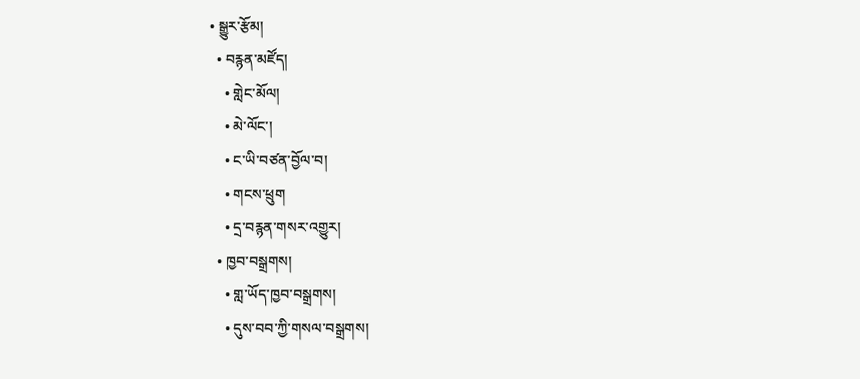• སྒྱུར་རྩོམ།
  • བརྙན་མཛོད།
    • གླེང་མོལ།
    • མེ་ལོང་།
    • ང་ཡི་བཙན་བྱོལ་བ།
    • གངས་ཕྲུག
    • དྲ་བརྙན་གསར་འགྱུར།
  • ཁྱབ་བསྒྲགས།
    • གླ་ཡོད་ཁྱབ་བསྒྲགས།
    • དུས་བབ་ཀྱི་གསལ་བསྒྲགས།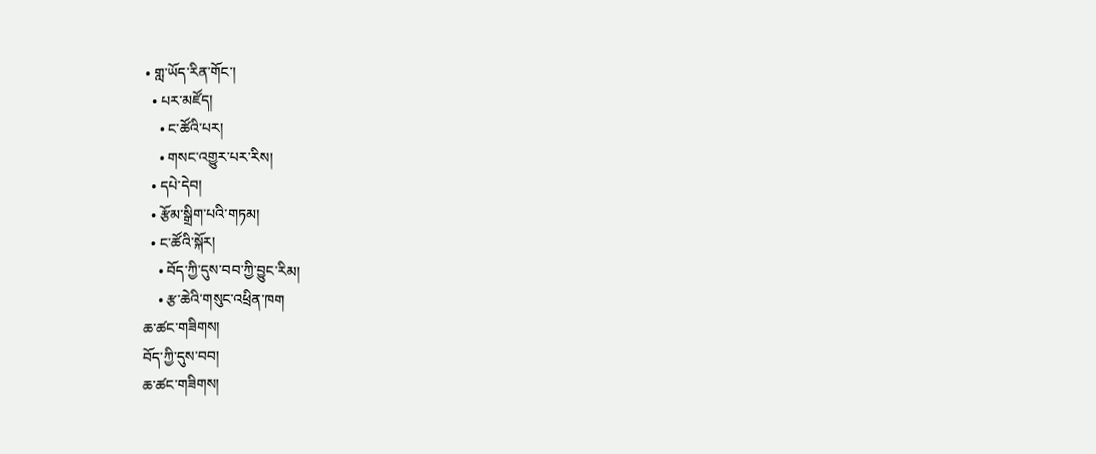• གླ་ཡོད་རིན་གོང་།
  • པར་མཛོད།
    • ང་ཚོའི་པར།
    • གསང་འགྱུར་པར་རིས།
  • དཔེ་དེབ།
  • རྩོམ་སྒྲིག་པའི་གཏམ།
  • ང་ཚོའི་སྐོར།
    • བོད་ཀྱི་དུས་བབ་ཀྱི་བྱུང་རིམ།
    • རྩ་ཆེའི་གསུང་འཕྲིན་ཁག
ཆ་ཚང་གཟིགས།
བོད་ཀྱི་དུས་བབ།
ཆ་ཚང་གཟིགས།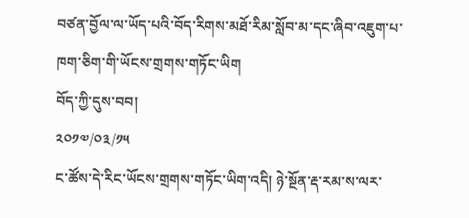བཙན་བྱོལ་ལ་ཡོད་པའི་བོད་རིགས་མཐོ་རིམ་སློབ་མ་དང་ཞིབ་འཇུག་པ་ཁག་ཅིག་གི་ཡོངས་གྲགས་གཏོང་ཡིག
བོད་ཀྱི་དུས་བབ།
༢༠༡༧/༠༣/༡༥
ང་ཚོས་དེ་རིང་ཡོངས་གྲགས་གཏོང་ཡིག་འདི། ཉེ་སྔོན་རྡ་རམ་ས་ལར་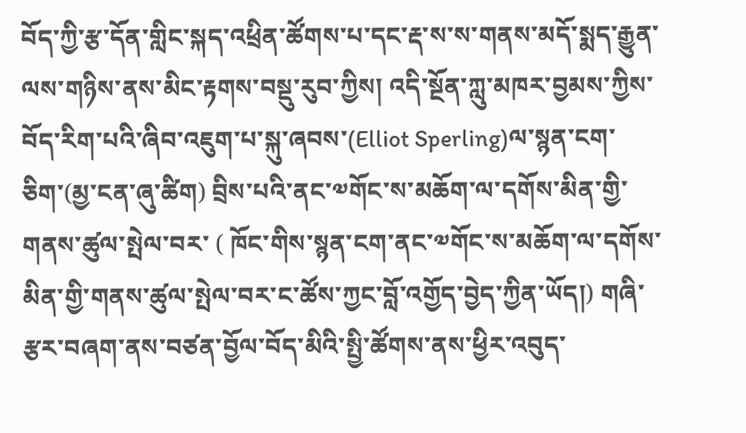བོད་ཀྱི་རྩ་དོན་གླིང་སྐད་འཕྲིན་ཚོགས་པ་དང་རྡ་ས་ས་གནས་མདོ་སྨད་རྒྱུན་ལས་གཉིས་ནས་མིང་རྟགས་བསྡུ་རུབ་ཀྱིས། འདི་སྔོན་ཀླུ་མཁར་བྱམས་ཀྱིས་བོད་རིག་པའི་ཞིབ་འཇུག་པ་སྐུ་ཞབས་(Elliot Sperling)ལ་སྙན་ངག་ཅིག་(མྱ་ངན་ཞུ་ཚིག) བྲིས་པའི་ནང་༧གོང་ས་མཆོག་ལ་དགོས་མིན་གྱི་གནས་ཚུལ་སྤེལ་བར་ ( ཁོང་གིས་སྙན་ངག་ནང་༧གོང་ས་མཆོག་ལ་དགོས་མིན་གྱི་གནས་ཚུལ་སྤེལ་བར་ང་ཚོས་ཀྱང་བློ་འགྱོད་བྱེད་ཀྱིན་ཡོད།) གཞི་རྩར་བཞག་ནས་བཙན་བྱོལ་བོད་མིའི་སྤྱི་ཚོགས་ནས་ཕྱིར་འབུད་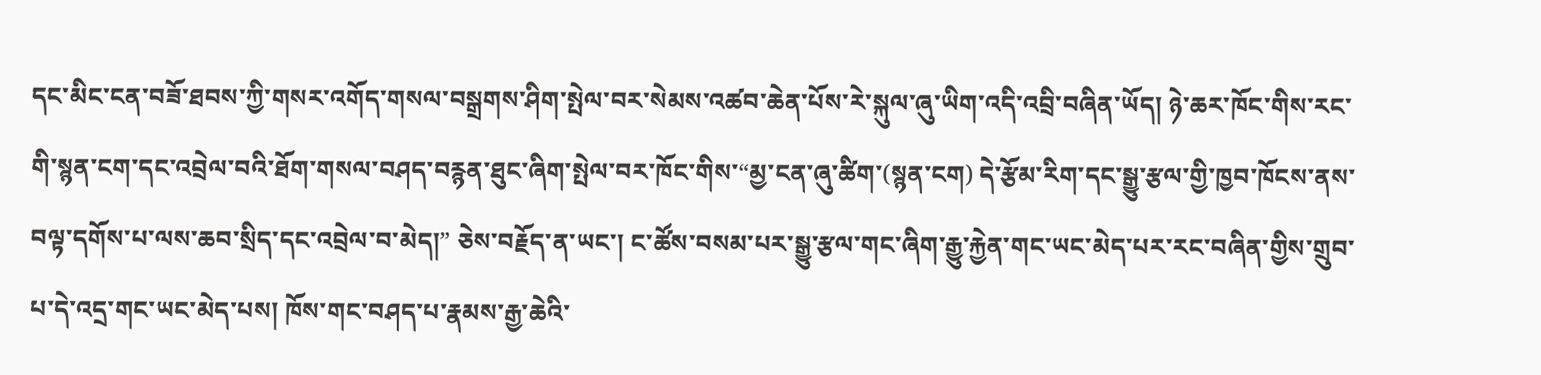དང་མིང་ངན་བཟོ་ཐབས་ཀྱི་གསར་འགོད་གསལ་བསྒྲགས་ཤིག་སྤེལ་བར་སེམས་འཚབ་ཆེན་པོས་རེ་སྐུལ་ཞུ་ཡིག་འདི་འབྲི་བཞིན་ཡོད། ཉེ་ཆར་ཁོང་གིས་རང་གི་སྙན་ངག་དང་འབྲེལ་བའི་ཐོག་གསལ་བཤད་བརྙན་ཐུང་ཞིག་སྤེལ་བར་ཁོང་གིས་“མྱ་ངན་ཞུ་ཚིག་(སྙན་ངག) དེ་རྩོམ་རིག་དང་སྒྱུ་རྩལ་གྱི་ཁྱབ་ཁོངས་ནས་བལྟ་དགོས་པ་ལས་ཆབ་སྲིད་དང་འབྲེལ་བ་མེད།” ཅེས་བརྗོད་ན་ཡང་། ང་ཚོས་བསམ་པར་སྒྱུ་རྩལ་གང་ཞིག་རྒྱུ་རྐྱེན་གང་ཡང་མེད་པར་རང་བཞིན་གྱིས་གྲུབ་པ་དེ་འདྲ་གང་ཡང་མེད་པས། ཁོས་གང་བཤད་པ་རྣམས་རྒྱ་ཆེའི་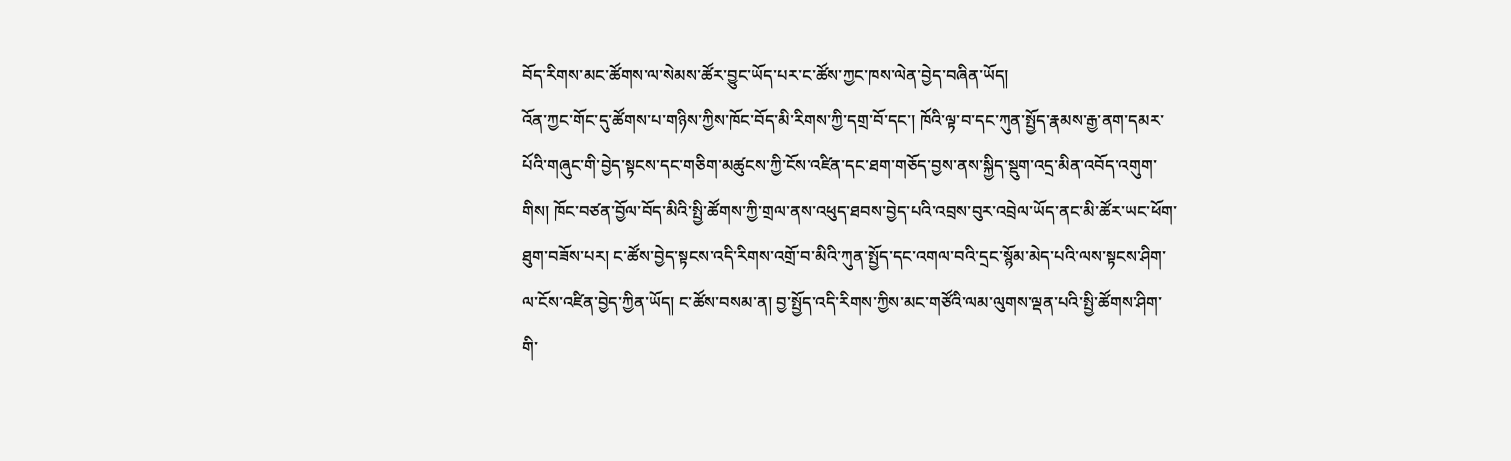བོད་རིགས་མང་ཚོགས་ལ་སེམས་ཚོར་བྱུང་ཡོད་པར་ང་ཚོས་ཀྱང་ཁས་ལེན་བྱེད་བཞིན་ཡོད།
འོན་ཀྱང་གོང་དུ་ཚོགས་པ་གཉིས་ཀྱིས་ཁོང་བོད་མི་རིགས་ཀྱི་དགྲ་བོ་དང་། ཁོའི་ལྟ་བ་དང་ཀུན་སྤྱོད་རྣམས་རྒྱ་ནག་དམར་པོའི་གཞུང་གི་བྱེད་སྟངས་དང་གཅིག་མཚུངས་ཀྱི་ངོས་འཛིན་དང་ཐག་གཅོད་བྱས་ནས་སྐྱིད་སྡུག་འདྲ་མིན་འབོད་འགུག་གིས། ཁོང་བཙན་བྱོལ་བོད་མིའི་སྤྱི་ཚོགས་ཀྱི་གྲལ་ནས་འཕུད་ཐབས་བྱེད་པའི་འབྲས་བུར་འབྲེལ་ཡོད་ནང་མི་ཚོར་ཡང་ཕོག་ཐུག་བཟོས་པར། ང་ཚོས་བྱེད་སྟངས་འདི་རིགས་འགྲོ་བ་མིའི་ཀུན་སྤྱོད་དང་འགལ་བའི་དྲང་སྙོམ་མེད་པའི་ལས་སྟངས་ཤིག་ལ་ངོས་འཛིན་བྱེད་ཀྱིན་ཡོད། ང་ཚོས་བསམ་ན། བྱ་སྤྱོད་འདི་རིགས་ཀྱིས་མང་གཙོའི་ལམ་ལུགས་ལྡན་པའི་སྤྱི་ཚོགས་ཤིག་གི་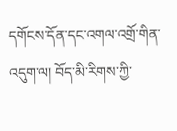དགོངས་དོན་དང་འགལ་འགྲོ་གིན་འདུག་ལ། བོད་མི་རིགས་ཀྱི་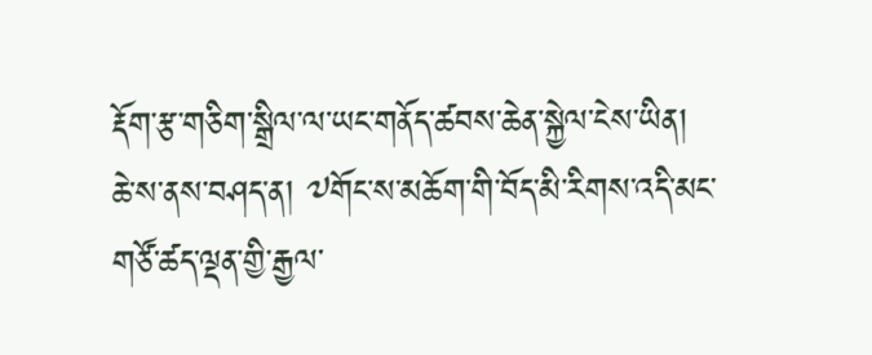རྡོག་རྩ་གཅིག་སྒྲིལ་ལ་ཡང་གནོད་ཚབས་ཆེན་སྐྱེལ་ངེས་ཡིན། ཆེ་ས་ནས་བཤད་ན། ༧གོང་ས་མཆོག་གི་བོད་མི་རིགས་འདི་མང་གཙོ་ཚད་ལྡན་གྱི་རྒྱལ་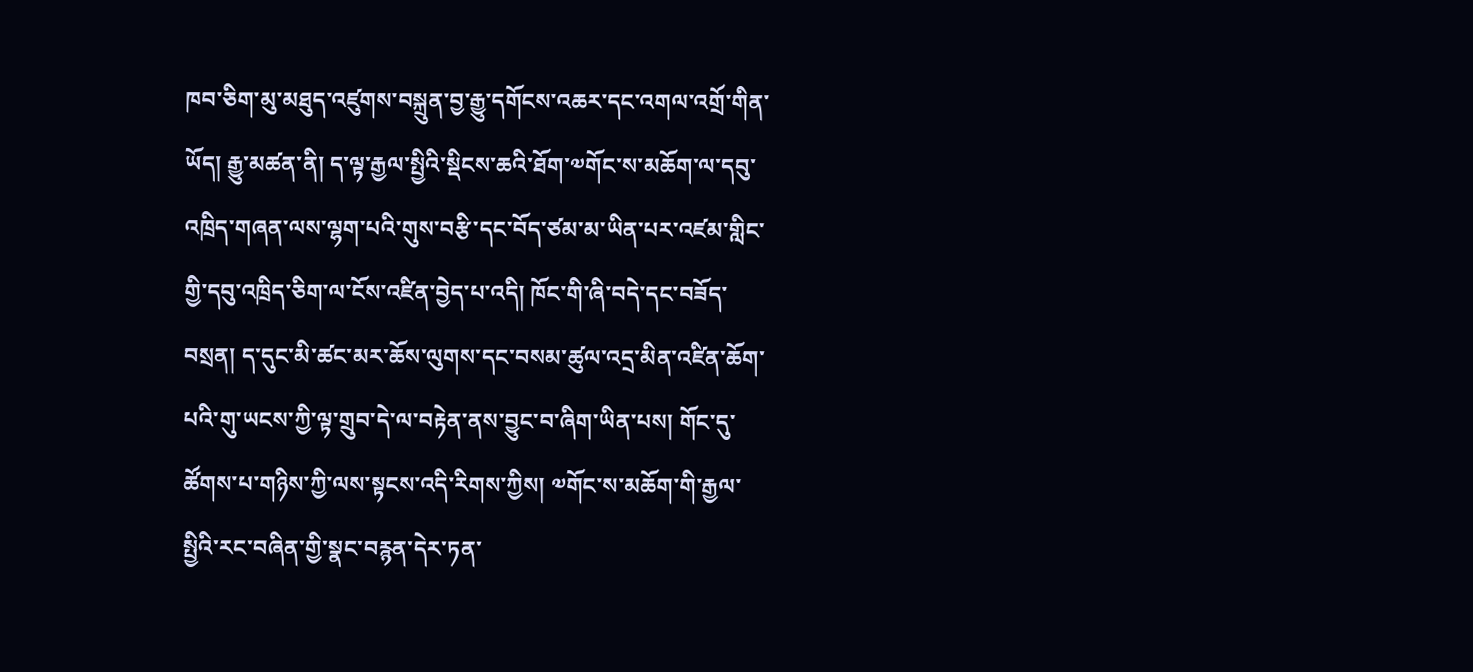ཁབ་ཅིག་མུ་མཐུད་འཛུགས་བསྐྲུན་བྱ་རྒྱུ་དགོངས་འཆར་དང་འགལ་འགྲོ་གིན་ཡོད། རྒྱུ་མཚན་ནི། ད་ལྟ་རྒྱལ་སྤྱིའི་སྡིངས་ཆའི་ཐོག་༧གོང་ས་མཆོག་ལ་དབུ་འཁྲིད་གཞན་ལས་ལྷག་པའི་གུས་བརྩི་དང་བོད་ཙམ་མ་ཡིན་པར་འཛམ་གླིང་གྱི་དབུ་འཁྲིད་ཅིག་ལ་ངོས་འཛིན་བྱེད་པ་འདི། ཁོང་གི་ཞི་བདེ་དང་བཟོད་བསྲན། ད་དུང་མི་ཚང་མར་ཆོས་ལུགས་དང་བསམ་ཚུལ་འདྲ་མིན་འཛིན་ཆོག་པའི་གུ་ཡངས་ཀྱི་ལྟ་གྲུབ་དེ་ལ་བརྟེན་ནས་བྱུང་བ་ཞིག་ཡིན་པས། གོང་དུ་ཚོགས་པ་གཉིས་ཀྱི་ལས་སྟངས་འདི་རིགས་ཀྱིས། ༧གོང་ས་མཆོག་གི་རྒྱལ་སྤྱིའི་རང་བཞིན་གྱི་སྣང་བརྙན་དེར་ཏན་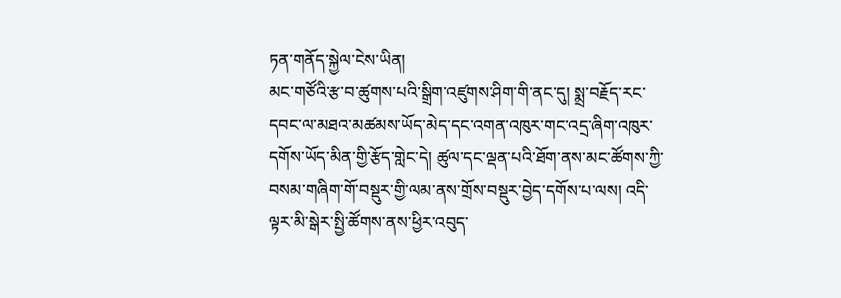ཏན་གནོད་སྐྱེལ་ངེས་ཡིན།
མང་གཙོའི་རྩ་བ་ཚུགས་པའི་སྒྲིག་འཛུགས་ཤིག་གི་ནང་དུ། སྨྲ་བརྗོད་རང་དབང་ལ་མཐའ་མཚམས་ཡོད་མེད་དང་འགན་འཁུར་གང་འདྲ་ཞིག་འཁུར་དགོས་ཡོད་མིན་གྱི་རྩོད་གླེང་དེ། ཚུལ་དང་ལྡན་པའི་ཐོག་ནས་མང་ཚོགས་ཀྱི་བསམ་གཞིག་གོ་བསྡུར་གྱི་ལམ་ནས་གྲོས་བསྡུར་བྱེད་དགོས་པ་ལས། འདི་ལྟར་མི་སྒེར་སྤྱི་ཚོགས་ནས་ཕྱིར་འབུད་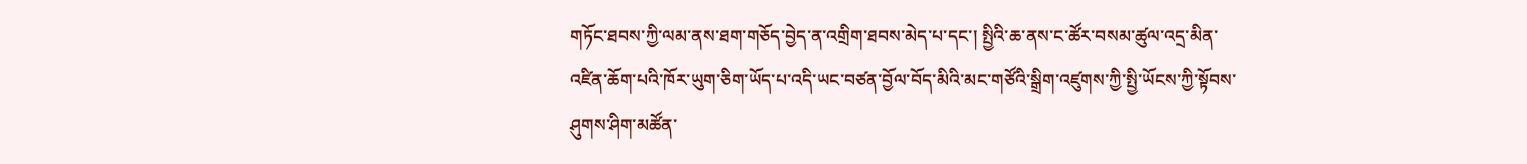གཏོང་ཐབས་ཀྱི་ལམ་ནས་ཐག་གཅོད་བྱེད་ན་འགྲིག་ཐབས་མེད་པ་དང་། སྤྱིའི་ཆ་ནས་ང་ཚོར་བསམ་ཚུལ་འདྲ་མིན་འཛིན་ཆོག་པའི་ཁོར་ཡུག་ཅིག་ཡོད་པ་འདི་ཡང་བཙན་བྱོལ་བོད་མིའི་མང་གཙོའི་སྒྲིག་འཛུགས་ཀྱི་སྤྱི་ཡོངས་ཀྱི་སྟོབས་ཤུགས་ཤིག་མཚོན་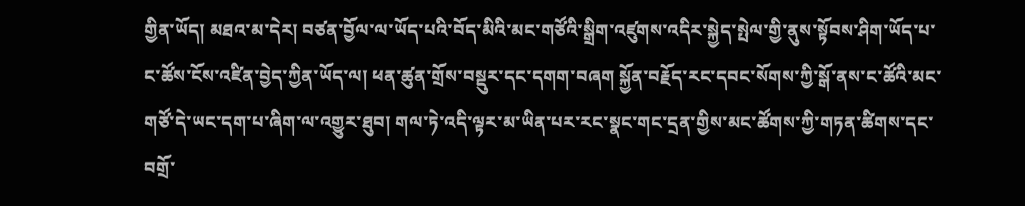གྱིན་ཡོད། མཐའ་མ་དེར། བཙན་བྱོལ་ལ་ཡོད་པའི་བོད་མིའི་མང་གཙོའི་སྒྲིག་འཛུགས་འདིར་སྐྱེད་སྤེལ་གྱི་ནུས་སྟོབས་ཤིག་ཡོད་པ་ང་ཚོས་ངོས་འཛིན་བྱེད་ཀྱིན་ཡོད་ལ། ཕན་ཚུན་གྲོས་བསྡུར་དང་དགག་བཞག སྐྱོན་བརྗོད་རང་དབང་སོགས་ཀྱི་སྒོ་ནས་ང་ཚོའི་མང་གཙོ་དེ་ཡང་དག་པ་ཞིག་ལ་འགྱུར་ཐུབ། གལ་ཏེ་འདི་ལྟར་མ་ཡིན་པར་རང་སྣང་གང་དྲན་གྱིས་མང་ཚོགས་ཀྱི་གཏན་ཚིགས་དང་བགྲོ་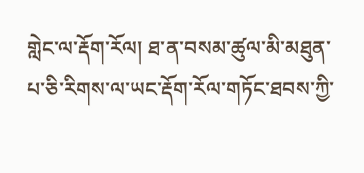གླེང་ལ་རྡོག་རོལ། ཐ་ན་བསམ་ཚུལ་མི་མཐུན་པ་ཅི་རིགས་ལ་ཡང་རྡོག་རོལ་གཏོང་ཐབས་ཀྱི་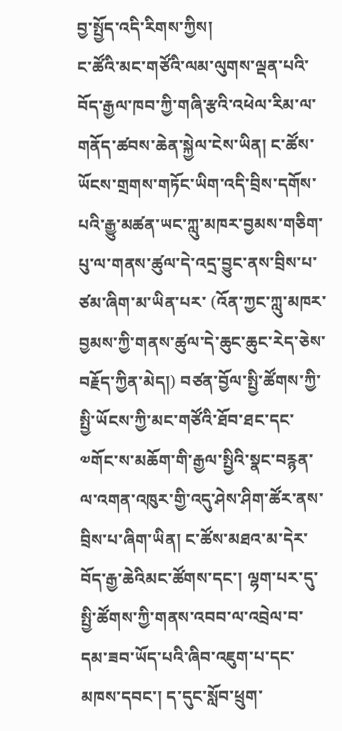བྱ་སྤྱོད་འདི་རིགས་ཀྱིས།
ང་ཚོའི་མང་གཙོའི་ལམ་ལུགས་ལྡན་པའི་བོད་རྒྱལ་ཁབ་ཀྱི་གཞི་རྩའི་འཕེལ་རིམ་ལ་གནོད་ཚབས་ཆེན་སྐྱེལ་ངེས་ཡིན། ང་ཚོས་ཡོངས་གྲགས་གཏོང་ཡིག་འདི་བྲིས་དགོས་པའི་རྒྱུ་མཚན་ཡང་ཀླུ་མཁར་བྱམས་གཅིག་པུ་ལ་གནས་ཚུལ་དེ་འདྲ་བྱུང་ནས་བྲིས་པ་ཙམ་ཞིག་མ་ཡིན་པར་ (འོན་ཀྱང་ཀླུ་མཁར་བྱམས་ཀྱི་གནས་ཚུལ་དེ་ཆུང་ཆུང་རེད་ཅེས་བརྗོད་ཀྱིན་མེད།) བཙན་བྱོལ་སྤྱི་ཚོགས་ཀྱི་སྤྱི་ཡོངས་ཀྱི་མང་གཙོའི་ཐོབ་ཐང་དང་༧གོང་ས་མཆོག་གི་རྒྱལ་སྤྱིའི་སྣང་བརྙན་ལ་འགན་འཁུར་གྱི་འདུ་ཤེས་ཤིག་ཚོར་ནས་བྲིས་པ་ཞིག་ཡིན། ང་ཚོས་མཐའ་མ་དེར་བོད་རྒྱ་ཆེའིམང་ཚོགས་དང་། ལྷག་པར་དུ་སྤྱི་ཚོགས་ཀྱི་གནས་འབབ་ལ་འབྲེལ་བ་དམ་ཟབ་ཡོད་པའི་ཞིབ་འཇུག་པ་དང་མཁས་དབང་། ད་དུང་སློབ་ཕྲུག་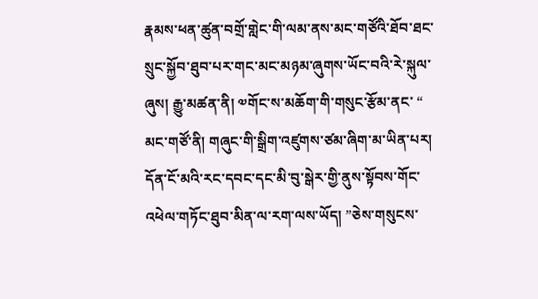རྣམས་ཕན་ཚུན་བགྲོ་གླེང་གི་ལམ་ནས་མང་གཙོའི་ཐོབ་ཐང་སྲུང་སྐྱོབ་ཐུབ་པར་གང་མང་མཉམ་ཞུགས་ཡོང་བའི་རེ་སྐུལ་ཞུས། རྒྱུ་མཚན་ནི། ༧གོང་ས་མཆོག་གི་གསུང་རྩོམ་ནང་ “ མང་གཙོ་ནི། གཞུང་གི་སྒྲིག་འཛུགས་ཙམ་ཞིག་མ་ཡིན་པར། དོན་ངོ་མའི་རང་དབང་དང་མི་བུ་སྒེར་གྱི་ནུས་སྟོབས་གོང་འཕེལ་གཏོང་ཐུབ་མིན་ལ་རག་ལས་ཡོད། ”ཅེས་གསུངས་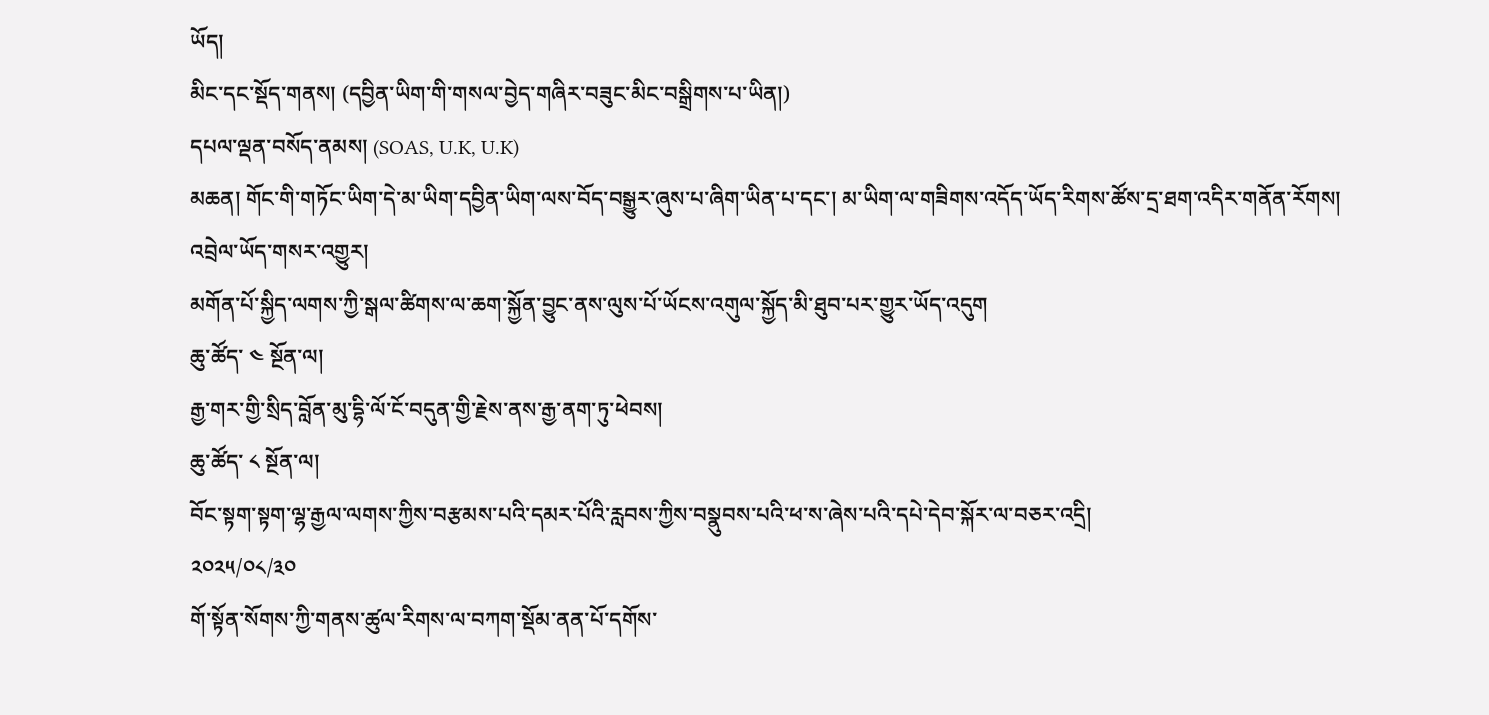ཡོད།
མིང་དང་སྡོད་གནས། (དབྱིན་ཡིག་གི་གསལ་བྱེད་གཞིར་བཟུང་མིང་བསྒྲིགས་པ་ཡིན།)
དཔལ་ལྡན་བསོད་ནམས། (SOAS, U.K, U.K)
མཆན། གོང་གི་གཏོང་ཡིག་དེ་མ་ཡིག་དབྱིན་ཡིག་ལས་བོད་བསྒྱུར་ཞུས་པ་ཞིག་ཡིན་པ་དང་། མ་ཡིག་ལ་གཟིགས་འདོད་ཡོད་རིགས་ཚོས་དྲ་ཐག་འདིར་གནོན་རོགས།
འབྲེལ་ཡོད་གསར་འགྱུར།
མགོན་པོ་སྐྱིད་ལགས་ཀྱི་སྒལ་ཚིགས་ལ་ཆག་སྐྱོན་བྱུང་ནས་ལུས་པོ་ཡོངས་འགུལ་སྐྱོད་མི་ཐུབ་པར་གྱུར་ཡོད་འདུག
ཆུ་ཚོད་ ༤ སྔོན་ལ།
རྒྱ་གར་གྱི་སྲིད་བློན་མུ་དྷི་ལོ་ངོ་བདུན་གྱི་རྗེས་ནས་རྒྱ་ནག་ཏུ་ཕེབས།
ཆུ་ཚོད་ ༨ སྔོན་ལ།
བོང་སྟག་སྟག་ལྷ་རྒྱལ་ལགས་ཀྱིས་བརྩམས་པའི་དམར་པོའི་རླབས་ཀྱིས་བསྣུབས་པའི་ཕ་ས་ཞེས་པའི་དཔེ་དེབ་སྐོར་ལ་བཅར་འདྲི།
༢༠༢༥/༠༨/༣༠
གོ་སྟོན་སོགས་ཀྱི་གནས་ཚུལ་རིགས་ལ་བཀག་སྡོམ་ནན་པོ་དགོས་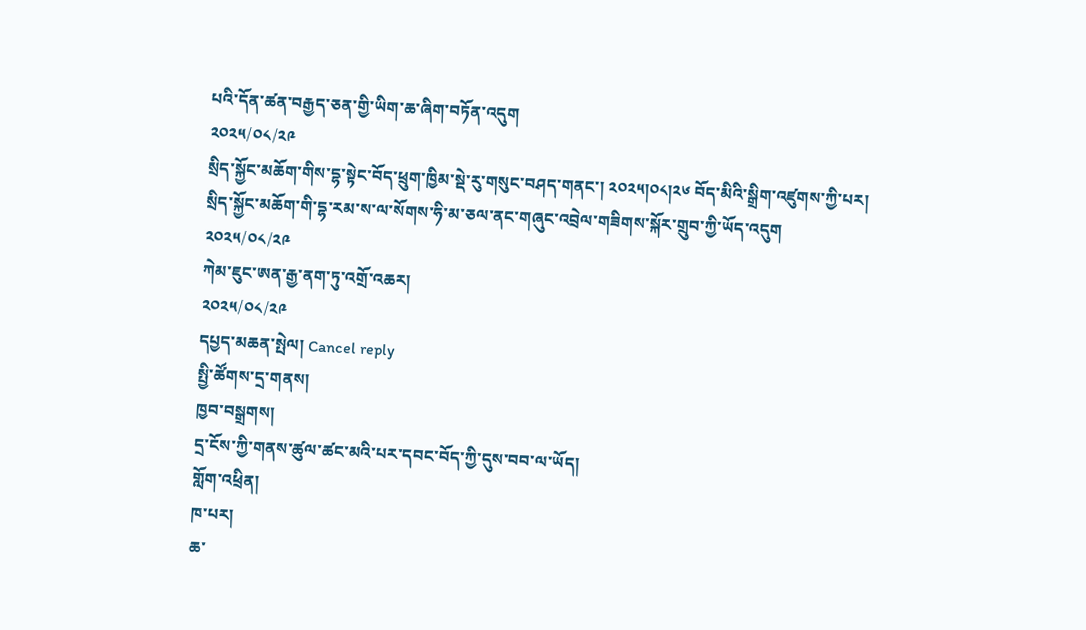པའི་དོན་ཚན་བརྒྱད་ཅན་གྱི་ཡིག་ཆ་ཞིག་བཏོན་འདུག
༢༠༢༥/༠༨/༢༩
སྲིད་སྐྱོང་མཆོག་གིས་དྷ་སྟེང་བོད་ཕྲུག་ཁྱིམ་སྡེ་རུ་གསུང་བཤད་གནང་། ༢༠༢༥།༠༨།༢༦ བོད་མིའི་སྒྲིག་འཛུགས་ཀྱི་པར།
སྲིད་སྐྱོང་མཆོག་གི་དྷ་རམ་ས་ལ་སོགས་ཧི་མ་ཅལ་ནང་གཞུང་འབྲེལ་གཟིགས་སྐོར་གྲུབ་ཀྱི་ཡོད་འདུག
༢༠༢༥/༠༨/༢༩
ཀེམ་ཇུང་ཨན་རྒྱ་ནག་ཏུ་འགྲོ་འཆར།
༢༠༢༥/༠༨/༢༩
དཔྱད་མཆན་སྤེལ། Cancel reply
སྤྱི་ཚོགས་དྲ་གནས།
ཁྱབ་བསྒྲགས།
དྲ་ངོས་ཀྱི་གནས་ཚུལ་ཚང་མའི་པར་དབང་བོད་ཀྱི་དུས་བབ་ལ་ཡོད།
གློག་འཕྲིན།
ཁ་པར།
ཆ་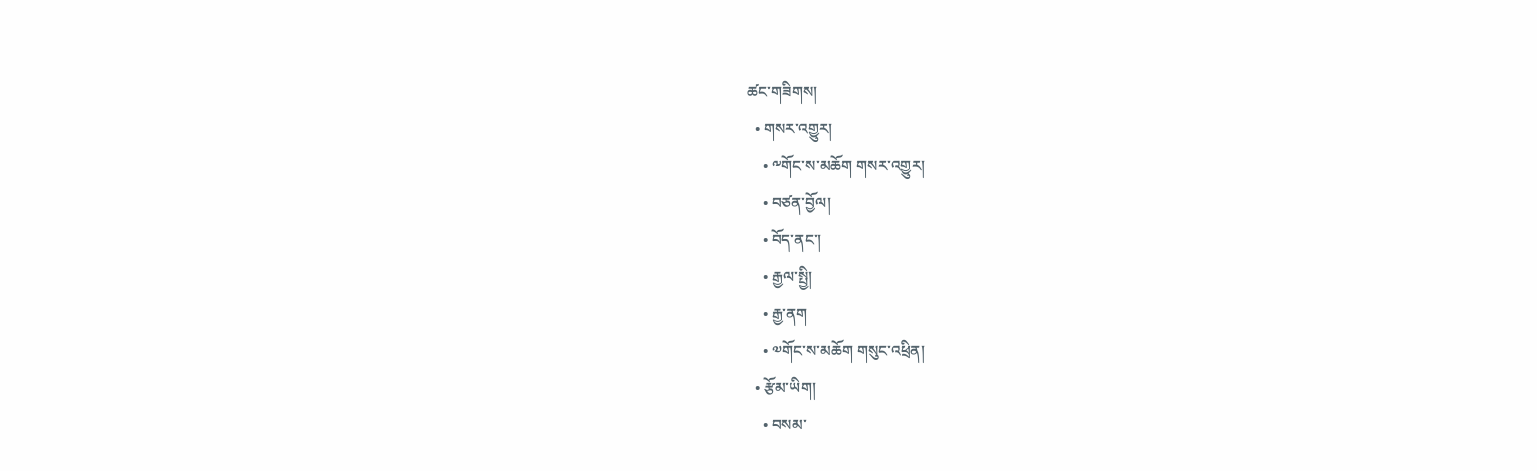ཚང་གཟིགས།
  • གསར་འགྱུར།
    • ༸གོང་ས་མཆོག གསར་འགྱུར།
    • བཙན་བྱོལ།
    • བོད་ནང་།
    • རྒྱལ་སྤྱི།
    • རྒྱ་ནག
    • ༧གོང་ས་མཆོག གསུང་འཕྲིན།
  • རྩོམ་ཡིག།
    • བསམ་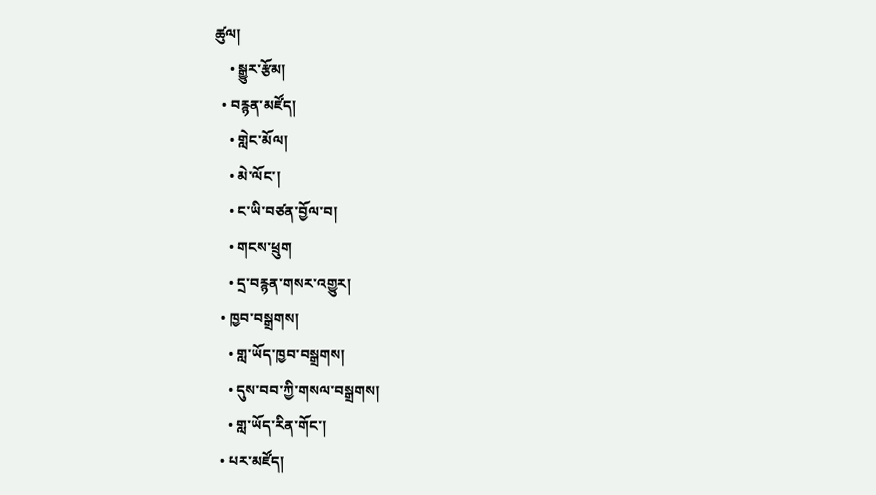ཚུལ།
    • སྒྱུར་རྩོམ།
  • བརྙན་མཛོད།
    • གླེང་མོལ།
    • མེ་ལོང་།
    • ང་ཡི་བཙན་བྱོལ་བ།
    • གངས་ཕྲུག
    • དྲ་བརྙན་གསར་འགྱུར།
  • ཁྱབ་བསྒྲགས།
    • གླ་ཡོད་ཁྱབ་བསྒྲགས།
    • དུས་བབ་ཀྱི་གསལ་བསྒྲགས།
    • གླ་ཡོད་རིན་གོང་།
  • པར་མཛོད།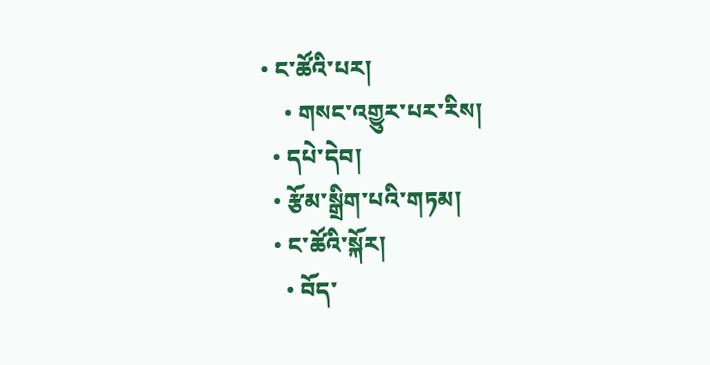• ང་ཚོའི་པར།
    • གསང་འགྱུར་པར་རིས།
  • དཔེ་དེབ།
  • རྩོམ་སྒྲིག་པའི་གཏམ།
  • ང་ཚོའི་སྐོར།
    • བོད་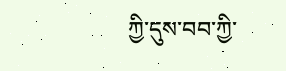ཀྱི་དུས་བབ་ཀྱི་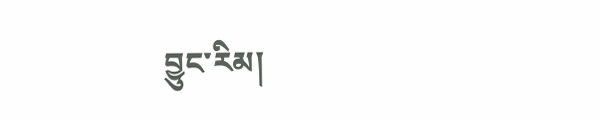བྱུང་རིམ།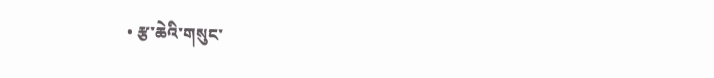• རྩ་ཆེའི་གསུང་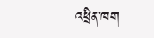འཕྲིན་ཁག